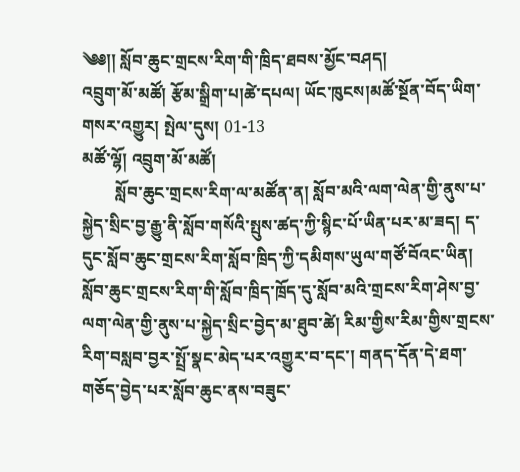༄༅།། སློབ་ཆུང་གྲངས་རིག་གི་ཁྲིད་ཐབས་མྱོང་བཤད།
འབྲུག་མོ་མཚོ། རྩོམ་སྒྲིག་པ།ཚེ་དཔལ། ཡོང་ཁུངས།མཚོ་སྔོན་བོད་ཡིག་གསར་འགྱུར། སྤེལ་དུས། 01-13
མཚོ་ལྷོ། འབྲུག་མོ་མཚོ།
        སློབ་ཆུང་གྲངས་རིག་ལ་མཚོན་ན། སློབ་མའི་ལག་ལེན་གྱི་ནུས་པ་སྐྱེད་སྲིང་བྱ་རྒྱུ་ནི་སློབ་གསོའི་སྤུས་ཚད་ཀྱི་སྙིང་པོ་ཡིན་པར་མ་ཟད། ད་དུང་སློབ་ཆུང་གྲངས་རིག་སློབ་ཁྲིད་ཀྱི་དམིགས་ཡུལ་གཙོ་བོའང་ཡིན། སློབ་ཆུང་གྲངས་རིག་གི་སློབ་ཁྲིད་ཁྲོད་དུ་སློབ་མའི་གྲངས་རིག་ཤེས་བྱ་ལག་ལེན་གྱི་ནུས་པ་སྐྱེད་སྲིང་བྱེད་མ་ཐུབ་ཚེ། རིམ་གྱིས་རིམ་གྱིས་གྲངས་རིག་བསླབ་བྱར་སྤྲོ་སྣང་མེད་པར་འགྱུར་བ་དང་། གནད་དོན་དེ་ཐག་གཅོད་བྱེད་པར་སློབ་ཆུང་ནས་བཟུང་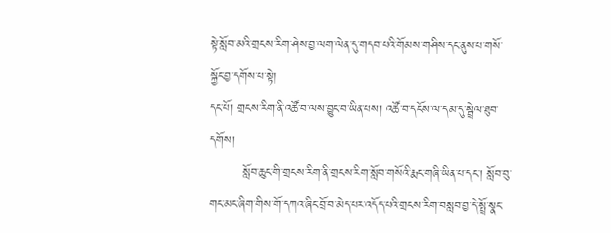སྟེ་སློབ་མའི་གྲངས་རིག་ཤེས་བྱ་ལག་ལེན་དུ་གདབ་པའི་གོམས་གཤིས་དང་ནུས་པ་གསོ་སྐྱོང་བྱ་དགོས་པ་སྟེ།
དང་པོ། གྲངས་རིག་ནི་འཚོ་བ་ལས་བྱུང་བ་ཡིན་པས། འཚོ་བ་དངོས་ལ་དམ་དུ་སྦྲེལ་ཐུབ་དགོས།
        སློབ་ཆུང་གི་གྲངས་རིག་ནི་གྲངས་རིག་སློབ་གསོའི་རྨང་གཞི་ཡིན་པ་དང་། སློབ་བུ་གང་མང་ཞིག་གིས་གོ་དཀའ་ཞིང་བྲོ་བ་མེད་པར་འདོད་པའི་གྲངས་རིག་བསླབ་བྱ་དེ་སྤྲོ་སྣང་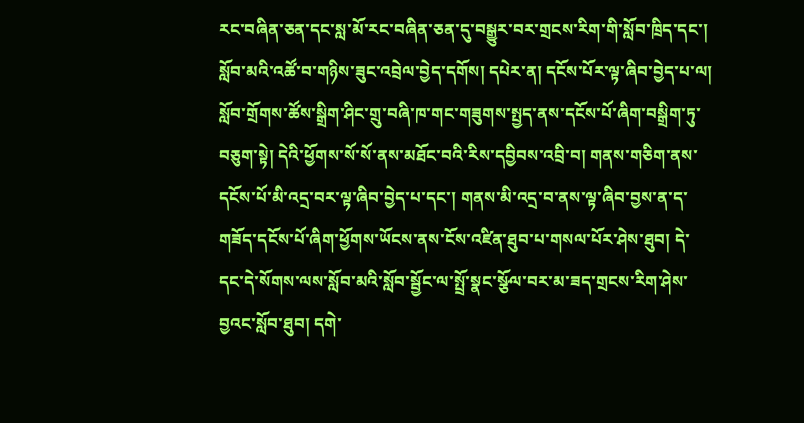རང་བཞིན་ཅན་དང་སླ་མོ་རང་བཞིན་ཅན་དུ་བསྒྱུར་བར་གྲངས་རིག་གི་སློབ་ཁྲིད་དང་། སློབ་མའི་འཚོ་བ་གཉིས་ཟུང་འབྲེལ་བྱེད་དགོས། དཔེར་ན། དངོས་པོར་ལྟ་ཞིབ་བྱེད་པ་ལ། སློབ་གྲོགས་ཚོས་སྒྲིག་ཤིང་གྲུ་བཞི་ཁ་གང་གཟུགས་སྤྱད་ནས་དངོས་པོ་ཞིག་བསྒྲིག་ཏུ་བཅུག་སྟེ། དེའི་ཕྱོགས་སོ་སོ་ནས་མཐོང་བའི་རིས་དབྱིབས་འབྲི་བ། གནས་གཅིག་ནས་དངོས་པོ་མི་འདྲ་བར་ལྟ་ཞིབ་བྱེད་པ་དང་། གནས་མི་འདྲ་བ་ནས་ལྟ་ཞིབ་བྱས་ན་ད་གཟོད་དངོས་པོ་ཞིག་ཕྱོགས་ཡོངས་ནས་ངོས་འཛིན་ཐུབ་པ་གསལ་པོར་ཤེས་ཐུབ། དེ་དང་དེ་སོགས་ལས་སློབ་མའི་སློབ་སྦྱོང་ལ་སྤྲོ་སྣང་སྩོལ་བར་མ་ཟད་གྲངས་རིག་ཤེས་བྱའང་སློབ་ཐུབ། དགེ་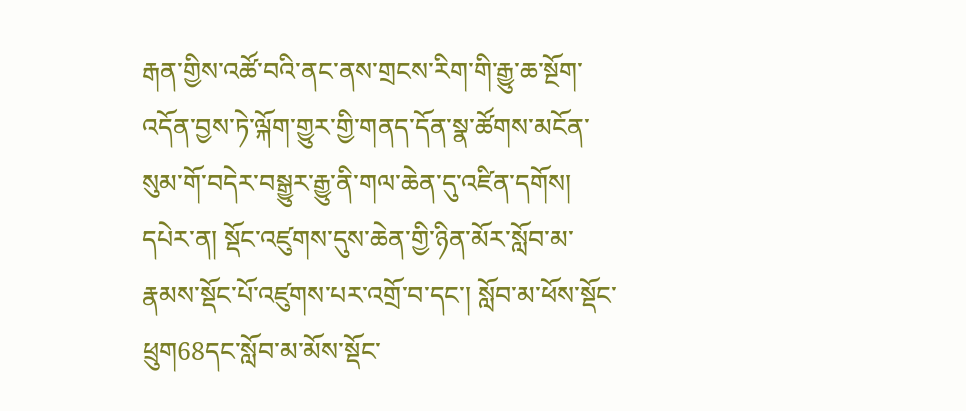རྒན་གྱིས་འཚོ་བའི་ནང་ནས་གྲངས་རིག་གི་རྒྱུ་ཆ་སྔོག་འདོན་བྱས་ཏེ་ལྐོག་གྱུར་གྱི་གནད་དོན་སྣ་ཚོགས་མངོན་སུམ་གོ་བདེར་བསྒྱུར་རྒྱུ་ནི་གལ་ཆེན་དུ་འཛིན་དགོས། དཔེར་ན། སྡོང་འཛུགས་དུས་ཆེན་གྱི་ཉིན་མོར་སློབ་མ་རྣམས་སྡོང་པོ་འཛུགས་པར་འགྲོ་བ་དང་། སློབ་མ་ཕོས་སྡོང་ཕྲུག68དང་སློབ་མ་མོས་སྡོང་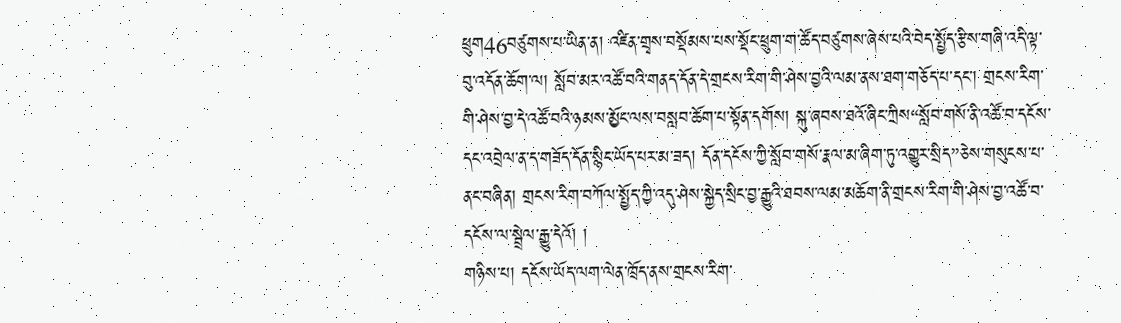ཕྲུག46བཙུགས་པ་ཡིན་ན། འཛིན་གྲྭས་བསྡོམས་པས་སྡོང་ཕྲུག་ག་ཚོད་བཙུགས་ཞེས་པའི་བེད་སྤྱོད་རྩིས་གཞི་འདི་ལྟ་བུ་འདོན་ཆོག་ལ། སློབ་མར་འཚོ་བའི་གནད་དོན་དེ་གྲངས་རིག་གི་ཤེས་བྱའི་ལམ་ནས་ཐག་གཅོད་པ་དང་། གྲངས་རིག་གི་ཤེས་བྱ་དེ་འཚོ་བའི་ཉམས་མྱོང་ལས་བསླབ་ཆོག་པ་སྟོན་དགོས། སྐུ་ཞབས་ཐའོ་ཞིང་ཀྲིས“སློབ་གསོ་ནི་འཚོ་བ་དངོས་དང་འབྲེལ་ན་ད་གཟོད་དོན་སྙིང་ཡོད་པར་མ་ཟད། དོན་དངོས་ཀྱི་སློབ་གསོ་རྣལ་མ་ཞིག་ཏུ་འགྱུར་སྲིད”ཅེས་གསུངས་པ་ནང་བཞིན། གྲངས་རིག་བཀོལ་སྤྱོད་ཀྱི་འདུ་ཤེས་སྐྱེད་སྲིང་བྱ་རྒྱུའི་ཐབས་ལམ་མཆོག་ནི་གྲངས་རིག་གི་ཤེས་བྱ་འཚོ་བ་དངོས་ལ་སྦྲེལ་རྒྱུ་དེའོ། །
གཉིས་པ། དངོས་ཡོད་ལག་ལེན་ཁྲོད་ནས་གྲངས་རིག་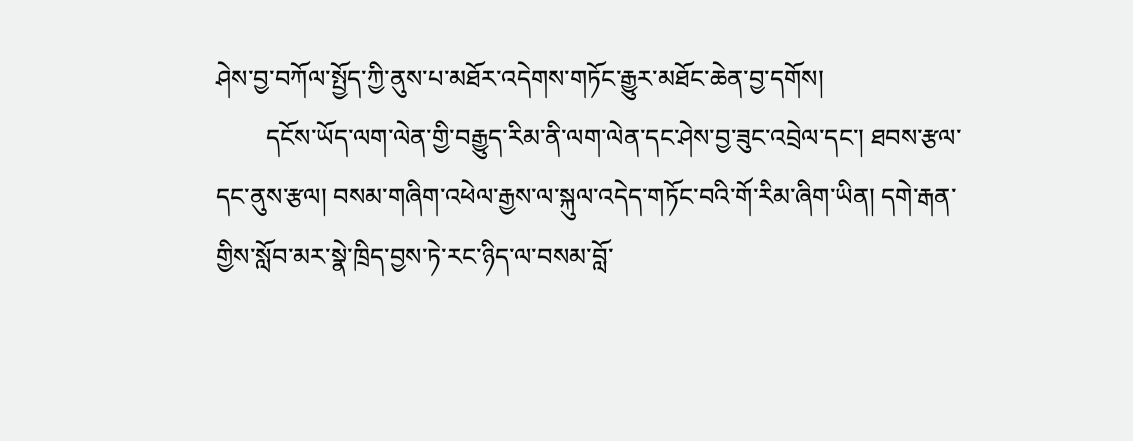ཤེས་བྱ་བཀོལ་སྤྱོད་ཀྱི་ནུས་པ་མཐོར་འདེགས་གཏོང་རྒྱུར་མཐོང་ཆེན་བྱ་དགོས།
        དངོས་ཡོད་ལག་ལེན་གྱི་བརྒྱུད་རིམ་ནི་ལག་ལེན་དང་ཤེས་བྱ་ཟུང་འབྲེལ་དང་། ཐབས་རྩལ་དང་ནུས་རྩལ། བསམ་གཞིག་འཕེལ་རྒྱས་ལ་སྐུལ་འདེད་གཏོང་བའི་གོ་རིམ་ཞིག་ཡིན། དགེ་རྒན་གྱིས་སློབ་མར་སྣེ་ཁྲིད་བྱས་ཏེ་རང་ཉིད་ལ་བསམ་བློ་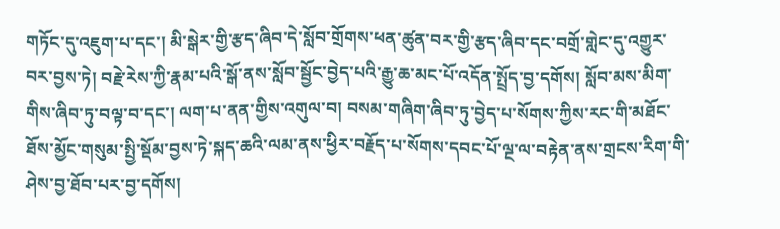གཏོང་དུ་འཇུག་པ་དང་། མི་སྒེར་གྱི་རྩད་ཞིབ་དེ་སློབ་གྲོགས་ཕན་ཚུན་བར་གྱི་རྩད་ཞིབ་དང་བགྲོ་གླེང་དུ་འགྱུར་བར་བྱས་ཏེ། བརྗེ་རེས་ཀྱི་རྣམ་པའི་སྒོ་ནས་སློབ་སྦྱོང་བྱེད་པའི་རྒྱུ་ཆ་མང་པོ་འདོན་སྤྲོད་བྱ་དགོས། སློབ་མས་མིག་གིས་ཞིབ་ཏུ་བལྟ་བ་དང་། ལག་པ་ནན་གྱིས་འགུལ་བ། བསམ་གཞིག་ཞིབ་ཏུ་བྱེད་པ་སོགས་ཀྱིས་རང་གི་མཐོང་ཐོས་མྱོང་གསུམ་སྤྱི་སྡོམ་བྱས་ཏེ་སྐད་ཆའི་ལམ་ནས་ཕྱིར་བརྗོད་པ་སོགས་དབང་པོ་ལྔ་ལ་བརྟེན་ནས་གྲངས་རིག་གི་ཤེས་བྱ་ཐོབ་པར་བྱ་དགོས།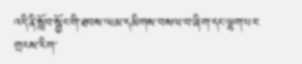འདི་ནི་སློབ་སྦྱོང་གི་ཐབས་ལམ་དམིགས་བསལ་བ་ཞིག་དང་ལྷག་པར་གྲངས་རིག་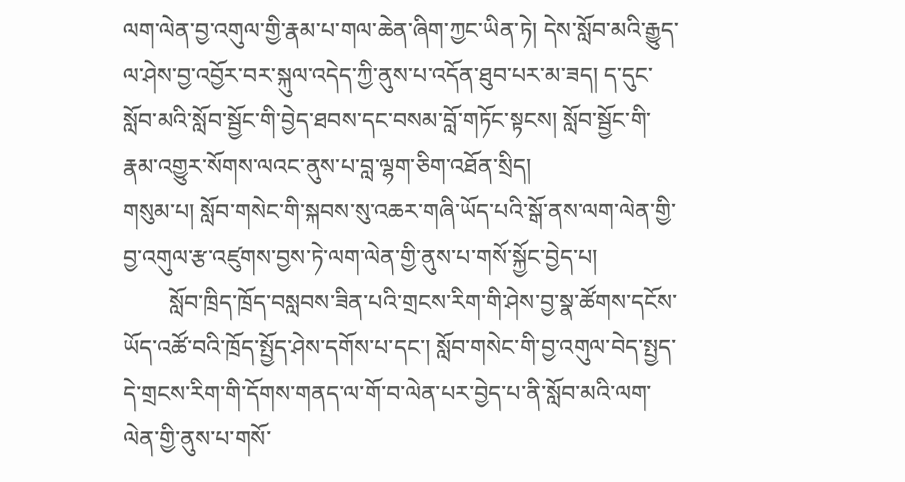ལག་ལེན་བྱ་འགུལ་གྱི་རྣམ་པ་གལ་ཆེན་ཞིག་ཀྱང་ཡིན་ཏེ། དེས་སློབ་མའི་རྒྱུད་ལ་ཤེས་བྱ་འབྱོར་བར་སྐུལ་འདེད་ཀྱི་ནུས་པ་འདོན་ཐུབ་པར་མ་ཟད། ད་དུང་སློབ་མའི་སློབ་སྦྱོང་གི་བྱེད་ཐབས་དང་བསམ་བློ་གཏོང་སྟངས། སློབ་སྦྱོང་གི་རྣམ་འགྱུར་སོགས་ལའང་ནུས་པ་བླ་ལྷག་ཅིག་འཐོན་སྲིད།
གསུམ་པ། སློབ་གསེང་གི་སྐབས་སུ་འཆར་གཞི་ཡོད་པའི་སྒོ་ནས་ལག་ལེན་གྱི་བྱ་འགུལ་རྩ་འཛུགས་བྱས་ཏེ་ལག་ལེན་གྱི་ནུས་པ་གསོ་སྐྱོང་བྱེད་པ།
        སློབ་ཁྲིད་ཁྲོད་བསླབས་ཟིན་པའི་གྲངས་རིག་གི་ཤེས་བྱ་སྣ་ཚོགས་དངོས་ཡོད་འཚོ་བའི་ཁྲོད་སྤྱོད་ཤེས་དགོས་པ་དང་། སློབ་གསེང་གི་བྱ་འགུལ་བེད་སྤྱད་དེ་གྲངས་རིག་གི་དོགས་གནད་ལ་གོ་བ་ལེན་པར་བྱེད་པ་ནི་སློབ་མའི་ལག་ལེན་གྱི་ནུས་པ་གསོ་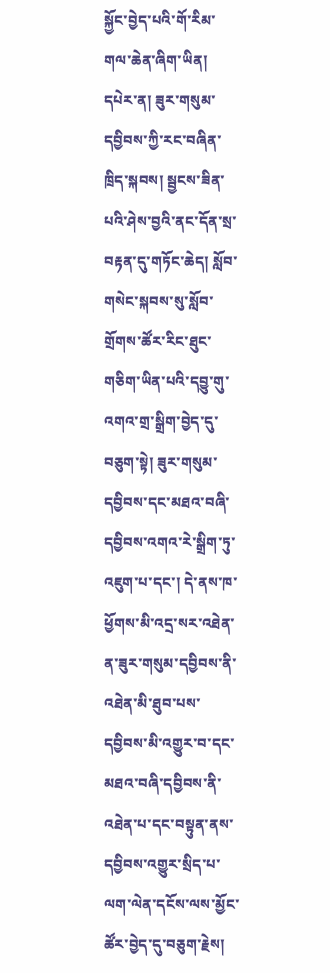སྐྱོང་བྱེད་པའི་གོ་རིམ་གལ་ཆེན་ཞིག་ཡིན། དཔེར་ན། ཟུར་གསུམ་དབྱིབས་ཀྱི་རང་བཞིན་ཁྲིད་སྐབས། སྦྱངས་ཟིན་པའི་ཤེས་བྱའི་ནང་དོན་སྲ་བརྟན་དུ་གཏོང་ཆེད། སློབ་གསེང་སྐབས་སུ་སློབ་གྲོགས་ཚོར་རིང་ཐུང་གཅིག་ཡིན་པའི་དབྱུ་གུ་འགའ་གྲ་སྒྲིག་བྱེད་དུ་བཅུག་སྟེ། ཟུར་གསུམ་དབྱིབས་དང་མཐའ་བཞི་དབྱིབས་འགའ་རེ་སྒྲིག་ཏུ་འཇུག་པ་དང་། དེ་ནས་ཁ་ཕྱོགས་མི་འདྲ་སར་འཐེན་ན་ཟུར་གསུམ་དབྱིབས་ནི་འཐེན་མི་ཐུབ་པས་དབྱིབས་མི་འགྱུར་བ་དང་མཐའ་བཞི་དབྱིབས་ནི་འཐེན་པ་དང་བསྟུན་ནས་དབྱིབས་འགྱུར་སྲིད་པ་ལག་ལེན་དངོས་ལས་མྱོང་ཚོར་བྱེད་དུ་བཅུག་རྗེས།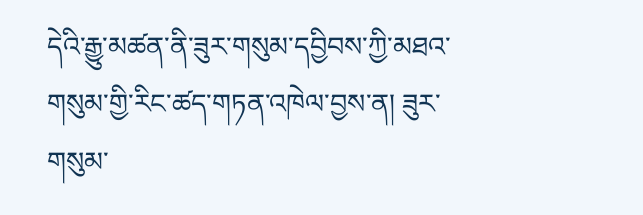དེའི་རྒྱུ་མཚན་ནི་ཟུར་གསུམ་དབྱིབས་ཀྱི་མཐའ་གསུམ་གྱི་རིང་ཚད་གཏན་འཁེལ་བྱས་ན། ཟུར་གསུམ་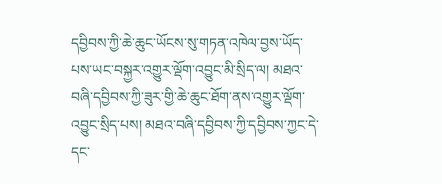དབྱིབས་ཀྱི་ཆེ་ཆུང་ཡོངས་སུ་གཏན་འཁེལ་བྱས་ཡོད་པས་ཡང་བསྐྱར་འགྱུར་ལྡོག་འབྱུང་མི་སྲིད་ལ། མཐའ་བཞི་དབྱིབས་ཀྱི་ཟུར་གྱི་ཆེ་ཆུང་ཐོག་ནས་འགྱུར་ལྡོག་འབྱུང་སྲིད་པས། མཐའ་བཞི་དབྱིབས་ཀྱི་དབྱིབས་ཀྱང་དེ་དང་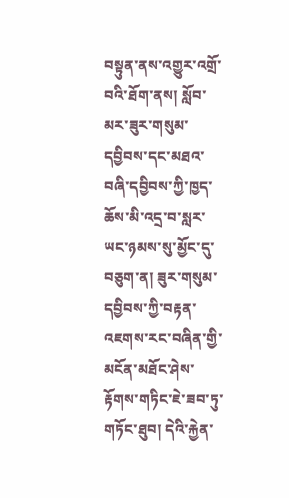བསྟུན་ནས་འགྱུར་འགྲོ་བའི་ཐོག་ནས། སློབ་མར་ཟུར་གསུམ་དབྱིབས་དང་མཐའ་བཞི་དབྱིབས་ཀྱི་ཁྱད་ཆོས་མི་འདྲ་བ་སླར་ཡང་ཉམས་སུ་མྱོང་དུ་བཅུག་ན། ཟུར་གསུམ་དབྱིབས་ཀྱི་བརྟན་འཇགས་རང་བཞིན་གྱི་མངོན་མཐོང་ཤེས་རྟོགས་གཏིང་ཇེ་ཟབ་ཏུ་གཏོང་ཐུབ། དེའི་རྐྱེན་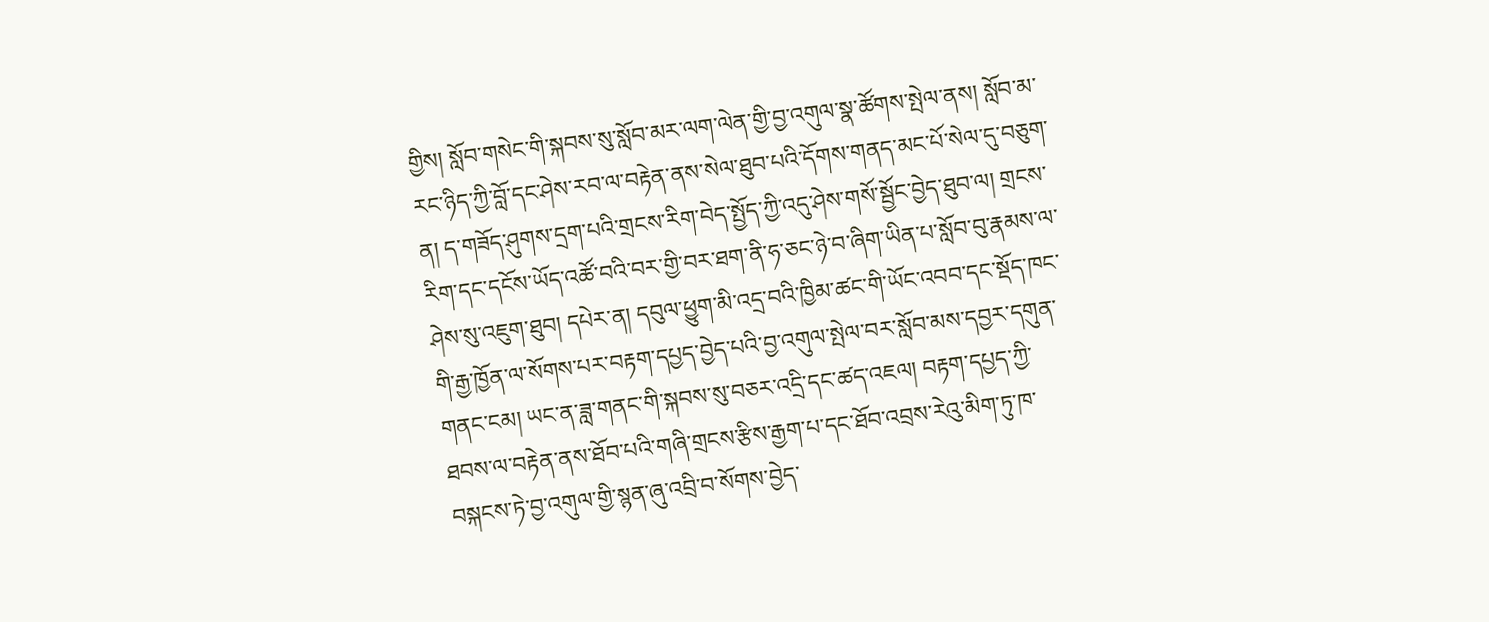གྱིས། སློབ་གསེང་གི་སྐབས་སུ་སློབ་མར་ལག་ལེན་གྱི་བྱ་འགུལ་སྣ་ཚོགས་སྤེལ་ནས། སློབ་མ་རང་ཉིད་ཀྱི་བློ་དང་ཤེས་རབ་ལ་བརྟེན་ནས་སེལ་ཐུབ་པའི་དོགས་གནད་མང་པོ་སེལ་དུ་བཅུག་ན། ད་གཟོད་ཤུགས་དྲག་པའི་གྲངས་རིག་བེད་སྤྱོད་ཀྱི་འདུ་ཤེས་གསོ་སྦྱོང་བྱེད་ཐུབ་ལ། གྲངས་རིག་དང་དངོས་ཡོད་འཚོ་བའི་བར་གྱི་བར་ཐག་ནི་ཧ་ཅང་ཉེ་བ་ཞིག་ཡིན་པ་སློབ་བུ་རྣམས་ལ་ཤེས་སུ་འཇུག་ཐུབ། དཔེར་ན། དབུལ་ཕྱུག་མི་འདྲ་བའི་ཁྱིམ་ཚང་གི་ཡོང་འབབ་དང་སྡོད་ཁང་གི་རྒྱ་ཁྱོན་ལ་སོགས་པར་བརྟག་དཔྱད་བྱེད་པའི་བྱ་འགུལ་སྤེལ་བར་སློབ་མས་དབྱར་དགུན་གནང་ངམ། ཡང་ན་ཟླ་གནང་གི་སྐབས་སུ་བཅར་འདྲི་དང་ཚད་འཇལ། བརྟག་དཔྱད་ཀྱི་ཐབས་ལ་བརྟེན་ནས་ཐོབ་པའི་གཞི་གྲངས་རྩིས་རྒྱག་པ་དང་ཐོབ་འབྲས་རེའུ་མིག་ཏུ་ཁ་བསྐངས་ཏེ་བྱ་འགུལ་གྱི་སྙན་ཞུ་འབྲི་བ་སོགས་བྱེད་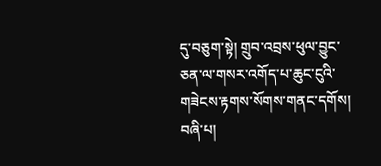དུ་བཅུག་སྟེ། གྲུབ་འབྲས་ཕུལ་བྱུང་ཅན་ལ་གསར་འགོད་པ་ཆུང་ངུའི་གཟེངས་རྟགས་སོགས་གནང་དགོས།
བཞི་པ།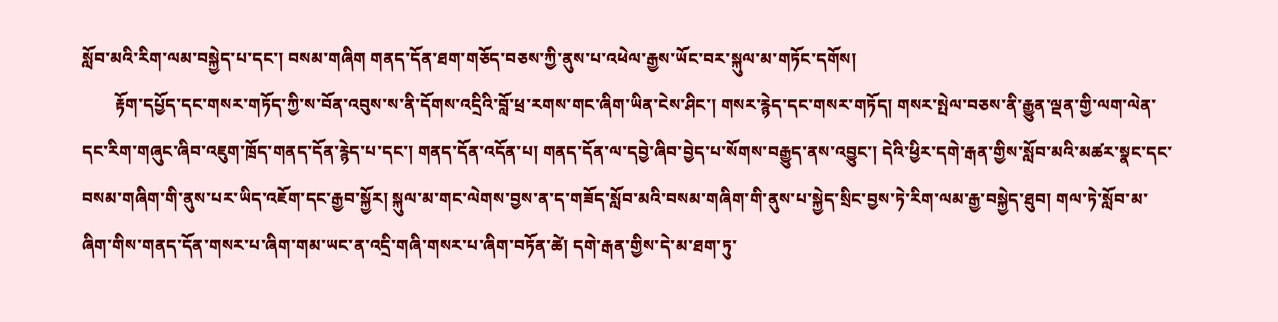སློབ་མའི་རིག་ལམ་བསྐྱེད་པ་དང་། བསམ་གཞིག གནད་དོན་ཐག་གཅོད་བཅས་ཀྱི་ནུས་པ་འཕེལ་རྒྱས་ཡོང་བར་སྐུལ་མ་གཏོང་དགོས།
        རྟོག་དཔྱོད་དང་གསར་གཏོད་ཀྱི་ས་བོན་འབུས་ས་ནི་དོགས་འདྲིའི་བློ་ཕྲ་རགས་གང་ཞིག་ཡིན་ངེས་ཤིང་། གསར་རྙེད་དང་གསར་གཏོད། གསར་སྤེལ་བཅས་ནི་རྒྱུན་ལྡན་གྱི་ལག་ལེན་དང་རིག་གཞུང་ཞིབ་འཇུག་ཁྲོད་གནད་དོན་རྙེད་པ་དང་། གནད་དོན་འདོན་པ། གནད་དོན་ལ་དབྱེ་ཞིབ་བྱེད་པ་སོགས་བརྒྱུད་ནས་འབྱུང་། དེའི་ཕྱིར་དགེ་རྒན་གྱིས་སློབ་མའི་མཚར་སྣང་དང་བསམ་གཞིག་གི་ནུས་པར་ཡིད་འཇོག་དང་རྒྱབ་སྐྱོར། སྐུལ་མ་གང་ལེགས་བྱས་ན་ད་གཟོད་སློབ་མའི་བསམ་གཞིག་གི་ནུས་པ་སྐྱེད་སྲིང་བྱས་ཏེ་རིག་ལམ་རྒྱ་བསྐྱེད་ཐུབ། གལ་ཏེ་སློབ་མ་ཞིག་གིས་གནད་དོན་གསར་པ་ཞིག་གམ་ཡང་ན་འདྲི་གཞི་གསར་པ་ཞིག་བཏོན་ཚེ། དགེ་རྒན་གྱིས་དེ་མ་ཐག་ཏུ་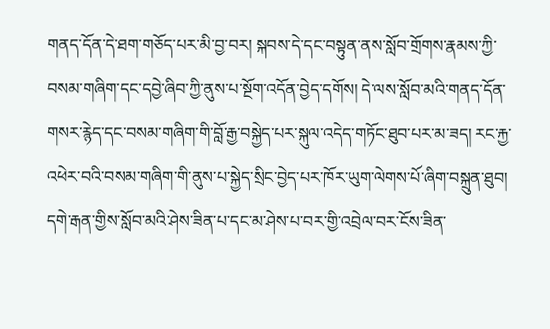གནད་དོན་དེ་ཐག་གཅོད་པར་མི་བྱ་བར། སྐབས་དེ་དང་བསྟུན་ནས་སློབ་གྲོགས་རྣམས་ཀྱི་བསམ་གཞིག་དང་དབྱེ་ཞིབ་ཀྱི་ནུས་པ་སྔོག་འདོན་བྱེད་དགོས། དེ་ལས་སློབ་མའི་གནད་དོན་གསར་རྙེད་དང་བསམ་གཞིག་གི་བློ་རྒྱ་བསྐྱེད་པར་སྐུལ་འདེད་གཏོང་ཐུབ་པར་མ་ཟད། རང་རྐྱ་འཕེར་བའི་བསམ་གཞིག་གི་ནུས་པ་སྐྱེད་སྲིང་བྱེད་པར་ཁོར་ཡུག་ལེགས་པོ་ཞིག་བསྐྲུན་ཐུབ། དགེ་རྒན་གྱིས་སློབ་མའི་ཤེས་ཟིན་པ་དང་མ་ཤེས་པ་བར་གྱི་འབྲེལ་བར་ངོས་ཟིན་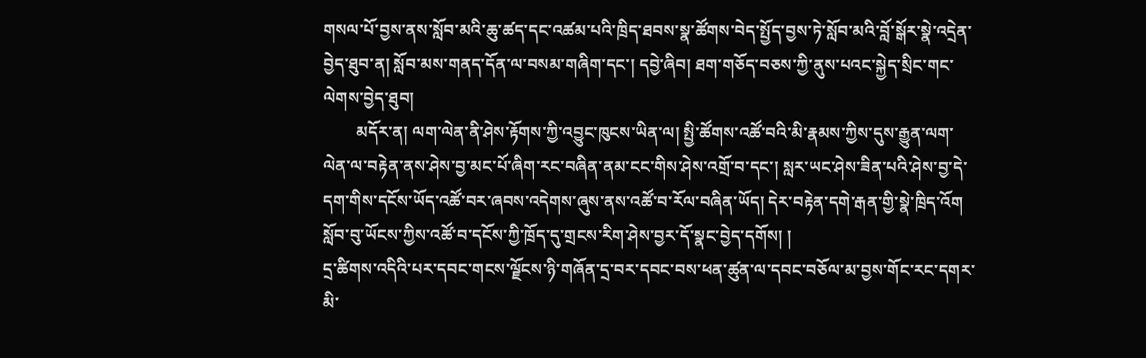གསལ་པོ་བྱས་ནས་སློབ་མའི་ཆུ་ཚད་དང་འཚམ་པའི་ཁྲིད་ཐབས་སྣ་ཚོགས་བེད་སྤྱོད་བྱས་ཏེ་སློབ་མའི་བློ་སྒོར་སྣེ་འདྲེན་བྱེད་ཐུབ་ན། སློབ་མས་གནད་དོན་ལ་བསམ་གཞིག་དང་། དབྱེ་ཞིབ། ཐག་གཅོད་བཅས་ཀྱི་ནུས་པའང་སྐྱེད་སྲིང་གང་ལེགས་བྱེད་ཐུབ།
        མདོར་ན། ལག་ལེན་ནི་ཤེས་རྟོགས་ཀྱི་འབྱུང་ཁུངས་ཡིན་ལ། སྤྱི་ཚོགས་འཚོ་བའི་མི་རྣམས་ཀྱིས་དུས་རྒྱུན་ལག་ལེན་ལ་བརྟེན་ནས་ཤེས་བྱ་མང་པོ་ཞིག་རང་བཞིན་ནམ་ངང་གིས་ཤེས་འགྲོ་བ་དང་། སླར་ཡང་ཤེས་ཟིན་པའི་ཤེས་བྱ་དེ་དག་གིས་དངོས་ཡོད་འཚོ་བར་ཞབས་འདེགས་ཞུས་ནས་འཚོ་བ་རོལ་བཞིན་ཡོད། དེར་བརྟེན་དགེ་རྒན་གྱི་སྣེ་ཁྲིད་འོག སློབ་བུ་ཡོངས་ཀྱིས་འཚོ་བ་དངོས་ཀྱི་ཁྲོད་དུ་གྲངས་རིག་ཤེས་བྱར་དོ་སྣང་བྱེད་དགོས། །
དྲ་ཚིགས་འདིའི་པར་དབང་གངས་ལྗོངས་ཉི་གཞོན་དྲ་བར་དབང་བས་ཕན་ཚུན་ལ་དབང་བཅོལ་མ་བྱས་གོང་རང་དགར་མི་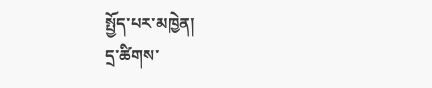སྤྱོད་པར་མཁྱེན།
དྲ་ཚིགས་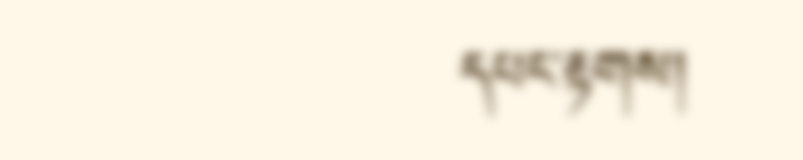དཔང་རྟགས།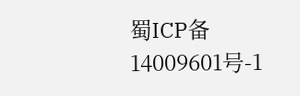蜀ICP备14009601号-1